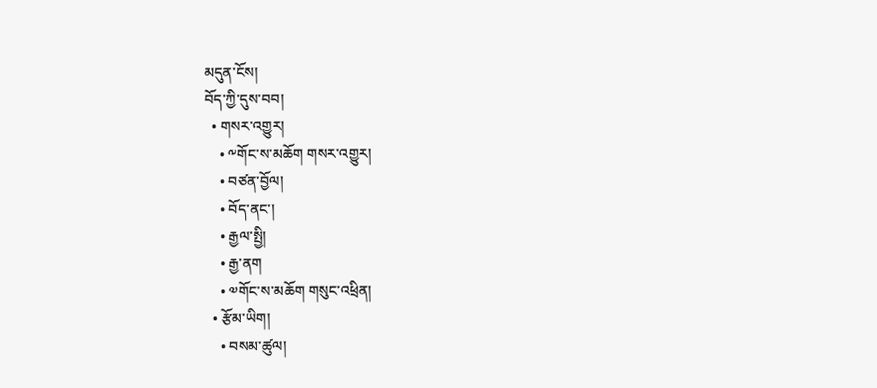མདུན་ངོས།
བོད་ཀྱི་དུས་བབ།
  • གསར་འགྱུར།
    • ༸གོང་ས་མཆོག གསར་འགྱུར།
    • བཙན་བྱོལ།
    • བོད་ནང་།
    • རྒྱལ་སྤྱི།
    • རྒྱ་ནག
    • ༧གོང་ས་མཆོག གསུང་འཕྲིན།
  • རྩོམ་ཡིག།
    • བསམ་ཚུལ།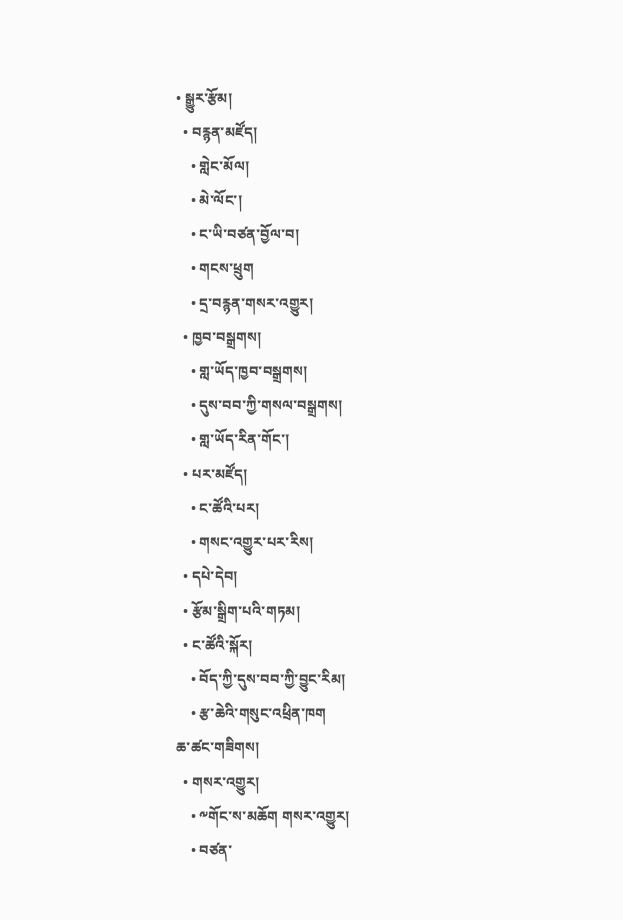• སྒྱུར་རྩོམ།
  • བརྙན་མཛོད།
    • གླེང་མོལ།
    • མེ་ལོང་།
    • ང་ཡི་བཙན་བྱོལ་བ།
    • གངས་ཕྲུག
    • དྲ་བརྙན་གསར་འགྱུར།
  • ཁྱབ་བསྒྲགས།
    • གླ་ཡོད་ཁྱབ་བསྒྲགས།
    • དུས་བབ་ཀྱི་གསལ་བསྒྲགས།
    • གླ་ཡོད་རིན་གོང་།
  • པར་མཛོད།
    • ང་ཚོའི་པར།
    • གསང་འགྱུར་པར་རིས།
  • དཔེ་དེབ།
  • རྩོམ་སྒྲིག་པའི་གཏམ།
  • ང་ཚོའི་སྐོར།
    • བོད་ཀྱི་དུས་བབ་ཀྱི་བྱུང་རིམ།
    • རྩ་ཆེའི་གསུང་འཕྲིན་ཁག
ཆ་ཚང་གཟིགས།
  • གསར་འགྱུར།
    • ༸གོང་ས་མཆོག གསར་འགྱུར།
    • བཙན་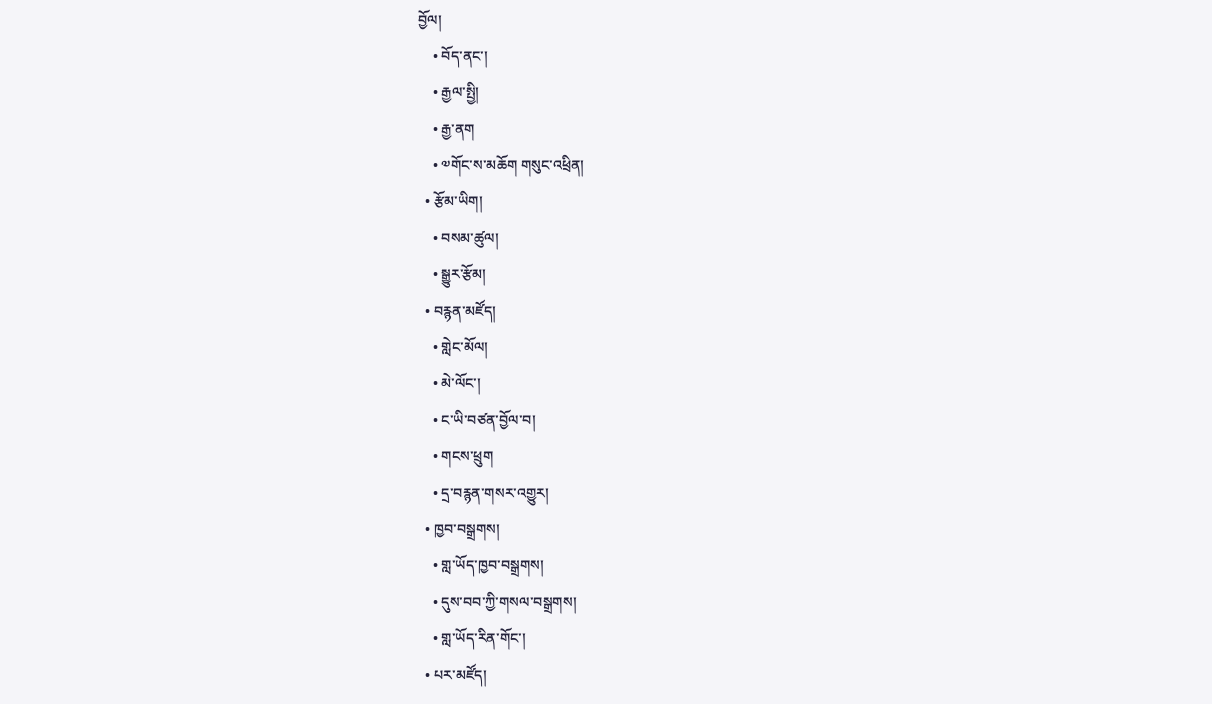བྱོལ།
    • བོད་ནང་།
    • རྒྱལ་སྤྱི།
    • རྒྱ་ནག
    • ༧གོང་ས་མཆོག གསུང་འཕྲིན།
  • རྩོམ་ཡིག།
    • བསམ་ཚུལ།
    • སྒྱུར་རྩོམ།
  • བརྙན་མཛོད།
    • གླེང་མོལ།
    • མེ་ལོང་།
    • ང་ཡི་བཙན་བྱོལ་བ།
    • གངས་ཕྲུག
    • དྲ་བརྙན་གསར་འགྱུར།
  • ཁྱབ་བསྒྲགས།
    • གླ་ཡོད་ཁྱབ་བསྒྲགས།
    • དུས་བབ་ཀྱི་གསལ་བསྒྲགས།
    • གླ་ཡོད་རིན་གོང་།
  • པར་མཛོད།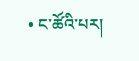• ང་ཚོའི་པར།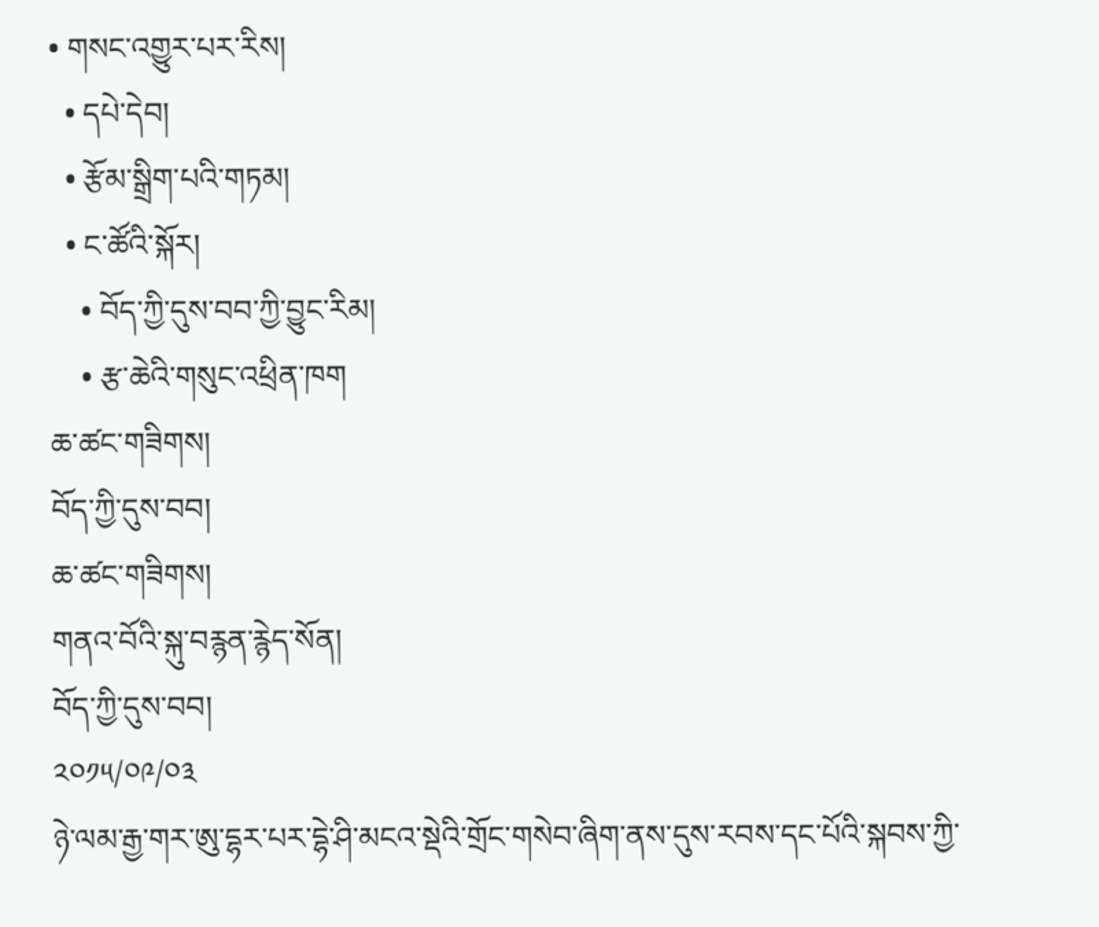• གསང་འགྱུར་པར་རིས།
  • དཔེ་དེབ།
  • རྩོམ་སྒྲིག་པའི་གཏམ།
  • ང་ཚོའི་སྐོར།
    • བོད་ཀྱི་དུས་བབ་ཀྱི་བྱུང་རིམ།
    • རྩ་ཆེའི་གསུང་འཕྲིན་ཁག
ཆ་ཚང་གཟིགས།
བོད་ཀྱི་དུས་བབ།
ཆ་ཚང་གཟིགས།
གནའ་བོའི་སྐུ་བརྙན་རྙེད་སོན།
བོད་ཀྱི་དུས་བབ།
༢༠༡༥/༠༩/༠༣
ཉེ་ལམ་རྒྱ་གར་ཨུ་དྷར་པར་དྷེ་ཤི་མངའ་སྡེའི་གྲོང་གསེབ་ཞིག་ནས་དུས་རབས་དང་པོའི་སྐབས་ཀྱི་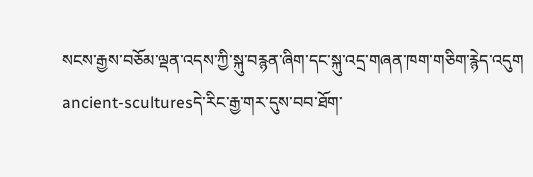སངས་རྒྱས་བཅོམ་ལྡན་འདས་ཀྱི་སྐུ་བརྙན་ཞིག་དང་སྐུ་འདྲ་གཞན་ཁག་གཅིག་རྙེད་འདུག
ancient-sculturesདེ་རིང་རྒྱ་གར་དུས་བབ་ཐོག་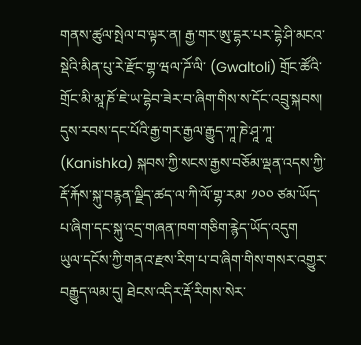གནས་ཚུལ་སྤེལ་བ་ལྟར་ན། རྒྱ་གར་ཨུ་དྷར་པར་དྷེ་ཤི་མངའ་སྡེའི་མིན་པུ་རེ་རྫོང་གྷ་ཝལ་ཌོ་ལི་ (Gwaltoli) གྲོང་ཚོའི་གྲོང་མི་མཱ་ཎོ་ཇེ་ཡ་དྷེབ་ཟེར་བ་ཞིག་གིས་ས་དོང་འབྲུ་སྐབས། དུས་རབས་དང་པོའི་རྒྱ་གར་རྒྱལ་རྒྱུད་ཀཱ་ཎེ་ཤཱ་ཀཱ་ (Kanishka) སྐབས་ཀྱི་སངས་རྒྱས་བཅོམ་ལྡན་འདས་ཀྱི་རྡོ་རྐོས་སྐུ་བརྙན་ལྗིད་ཚད་ལ་ཀི་ལོ་གྷ་རམ་ ༡༠༠ ཙམ་ཡོད་པ་ཞིག་དང་སྐུ་འདྲ་གཞན་ཁག་གཅིག་རྙེད་ཡོད་འདུག
ཡུལ་དངོས་ཀྱི་གནའ་རྫས་རིག་པ་བ་ཞིག་གིས་གསར་འགྱུར་བརྒྱུད་ལམ་དུ། ཐེངས་འདིར་རྡོ་རིགས་སེར་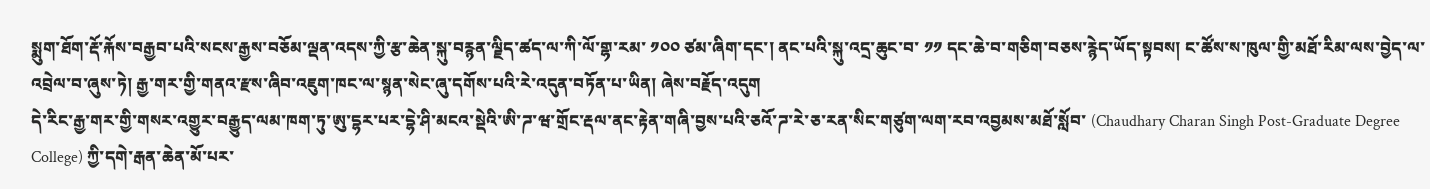སྨུག་ཐོག་རྡོ་རྐོས་བརྒྱབ་པའི་སངས་རྒྱས་བཅོམ་ལྡན་འདས་ཀྱི་རྩ་ཆེན་སྐུ་བརྙན་ལྗིད་ཚད་ལ་ཀི་ལོ་གྷ་རམ་ ༡༠༠ ཙམ་ཞིག་དང་། ནང་པའི་སྐུ་འདྲ་ཆུང་བ་ ༡༡ དང་ཆེ་བ་གཅིག་བཅས་རྙེད་ཡོད་སྟབས། ང་ཚོས་ས་ཁུལ་གྱི་མཐོ་རིམ་ལས་བྱེད་ལ་འབྲེལ་བ་ཞུས་ཏེ། རྒྱ་གར་གྱི་གནའ་རྫས་ཞིབ་འཇུག་ཁང་ལ་སྙན་སེང་ཞུ་དགོས་པའི་རེ་འདུན་བཏོན་པ་ཡིན། ཞེས་བརྗོད་འདུག
དེ་རིང་རྒྱ་གར་གྱི་གསར་འགྱུར་བརྒྱུད་ལམ་ཁག་ཏུ་ཨུ་དྷར་པར་དྷེ་ཤི་མངའ་སྡེའི་ཨི་ཌ་ཝ་གྲོང་རྡལ་ནང་རྟེན་གཞི་བྱས་པའི་ཅའོ་ཌ་རེ་ཅ་རན་སིང་གཙུག་ལག་རབ་འབྱམས་མཐོ་སློབ་ (Chaudhary Charan Singh Post-Graduate Degree College) ཀྱི་དགེ་རྒན་ཆེན་མོ་པར་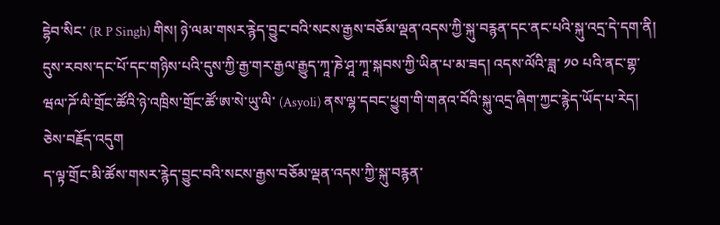དྷེབ་སིང་ (R P Singh) གིས། ཉེ་ལམ་གསར་རྙེད་བྱུང་བའི་སངས་རྒྱས་བཅོམ་ལྡན་འདས་ཀྱི་སྐུ་བརྙན་དང་ནང་པའི་སྐུ་འདྲ་དེ་དག་ནི། དུས་རབས་དང་པོ་དང་གཉིས་པའི་དུས་ཀྱི་རྒྱ་གར་རྒྱལ་རྒྱུད་ཀཱ་ཎེ་ཤཱ་ཀཱ་སྐབས་ཀྱི་ཡིན་པ་མ་ཟད། འདས་ལོའི་ཟླ་ ༡༠ པའི་ནང་གྷ་ཝལ་ཌོ་ལི་གྲོང་ཚོའི་ཉེ་འཁྲིས་གྲོང་ཚོ་ཨ་སེ་ཡུ་ལི་ (Asyoli) ནས་ལྷ་དབང་ཕྱུག་གི་གནའ་བོའི་སྐུ་འདྲ་ཞིག་ཀྱང་རྙེད་ཡོད་པ་རེད། ཅེས་བརྗོད་འདུག
ད་ལྟ་གྲོང་མི་ཚོས་གསར་རྙེད་བྱུང་བའི་སངས་རྒྱས་བཅོམ་ལྡན་འདས་ཀྱི་སྐུ་བརྙན་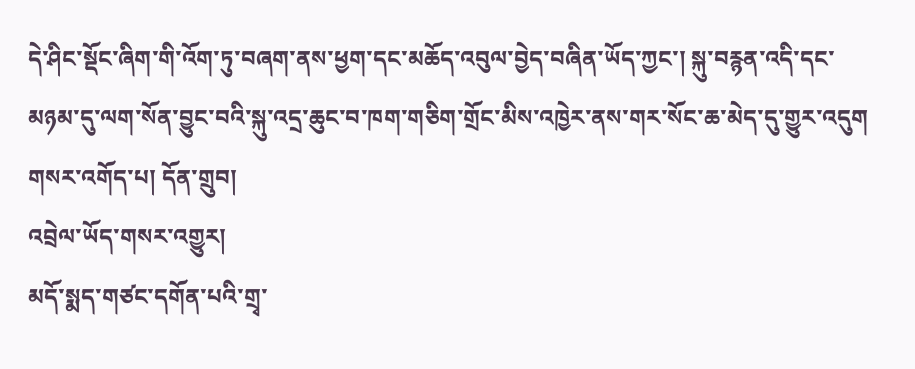དེ་ཤིང་སྡོང་ཞིག་གི་འོག་ཏུ་བཞག་ནས་ཕྱག་དང་མཆོད་འབུལ་བྱེད་བཞིན་ཡོད་ཀྱང་། སྐུ་བརྙན་འདི་དང་མཉམ་དུ་ལག་སོན་བྱུང་བའི་སྐུ་འདྲ་ཆུང་བ་ཁག་གཅིག་གྲོང་མིས་འཁྱེར་ནས་གར་སོང་ཆ་མེད་དུ་གྱུར་འདུག
གསར་འགོད་པ། དོན་གྲུབ།
འབྲེལ་ཡོད་གསར་འགྱུར།
མདོ་སྨད་གཙང་དགོན་པའི་གྲྭ་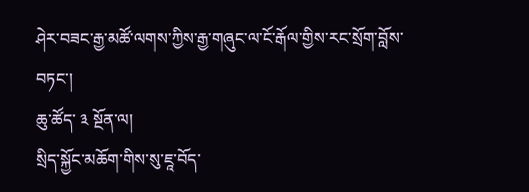ཤེར་བཟང་རྒྱ་མཚོ་ལགས་ཀྱིས་རྒྱ་གཞུང་ལ་ངོ་རྒོལ་གྱིས་རང་སྲོག་བློས་བཏང་།
ཆུ་ཚོད་ ༣ སྔོན་ལ།
སྲིད་སྐྱོང་མཆོག་གིས་སུ་ཇཱ་བོད་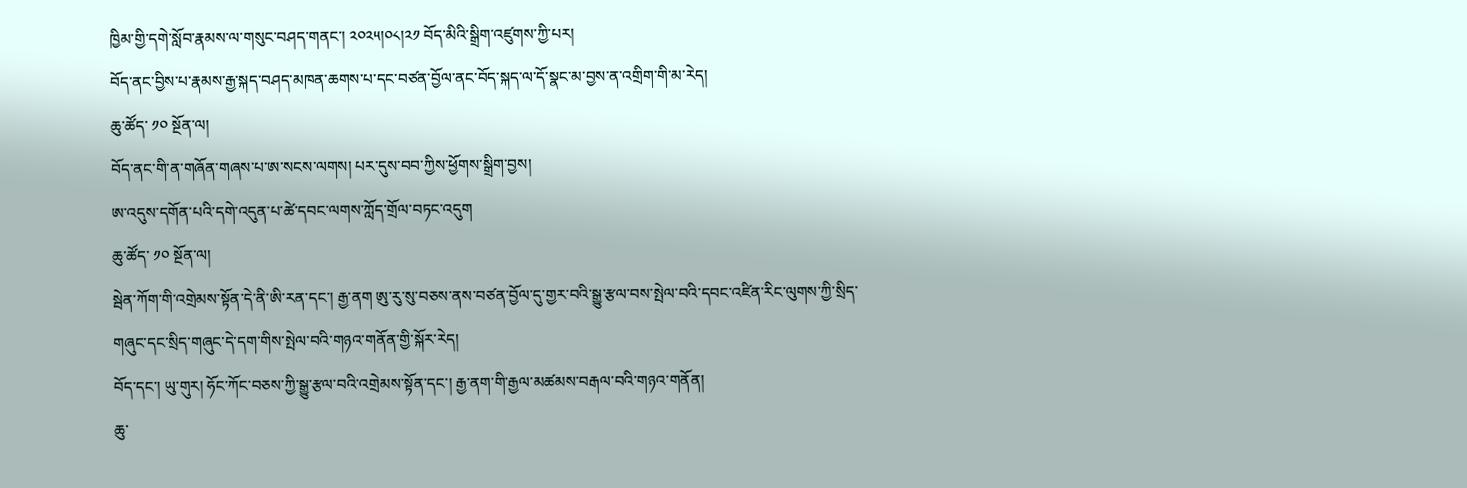ཁྱིམ་གྱི་དགེ་སློབ་རྣམས་ལ་གསུང་བཤད་གནང་། ༢༠༢༥།༠༨།༢༡ བོད་མིའི་སྒྲིག་འཛུགས་ཀྱི་པར།
བོད་ནང་བྱིས་པ་རྣམས་རྒྱ་སྐད་བཤད་མཁན་ཆགས་པ་དང་བཙན་བྱོལ་ནང་བོད་སྐད་ལ་དོ་སྣང་མ་བྱས་ན་འགྲིག་གི་མ་རེད།
ཆུ་ཚོད་ ༡༠ སྔོན་ལ།
བོད་ནང་གི་ན་གཞོན་གཞས་པ་ཨ་སངས་ལགས། པར་དུས་བབ་ཀྱིས་ཕྱོགས་སྒྲིག་བྱས།
ཨ་འདུས་དགོན་པའི་དགེ་འདུན་པ་ཚེ་དབང་ལགས་ཀློད་གྲོལ་བཏང་འདུག
ཆུ་ཚོད་ ༡༠ སྔོན་ལ།
སྦེན་ཀོག་གི་འགྲེམས་སྟོན་དེ་ནི་ཨི་རན་དང་། རྒྱ་ནག ཨུ་རུ་སུ་བཅས་ནས་བཙན་བྱོལ་དུ་གྱར་བའི་སྒྱུ་རྩལ་བས་སྤེལ་བའི་དབང་འཛིན་རིང་ལུགས་ཀྱི་སྲིད་གཞུང་དང་སྲིད་གཞུང་དེ་དག་གིས་སྤེལ་བའི་གཉའ་གནོན་གྱི་སྐོར་རེད།
བོད་དང་། ཡུ་གུར། ཧོང་ཀོང་བཅས་ཀྱི་སྒྱུ་རྩལ་བའི་འགྲེམས་སྟོན་དང་། རྒྱ་ནག་གི་རྒྱལ་མཚམས་བརྒལ་བའི་གཉའ་གནོན།
ཆུ་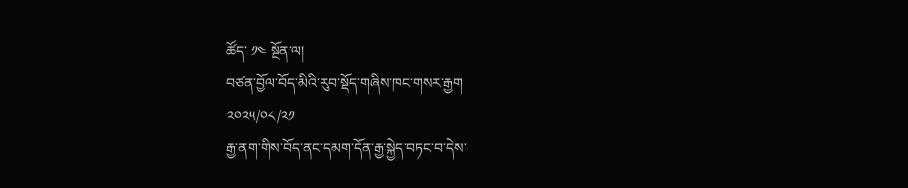ཚོད་ ༡༤ སྔོན་ལ།
བཙན་བྱོལ་བོད་མིའི་རུབ་སྡོད་གཞིས་ཁང་གསར་རྒྱག
༢༠༢༥/༠༨/༢༡
རྒྱ་ནག་གིས་བོད་ནང་དམག་དོན་རྒྱ་སྐྱེད་བཏང་བ་དེས་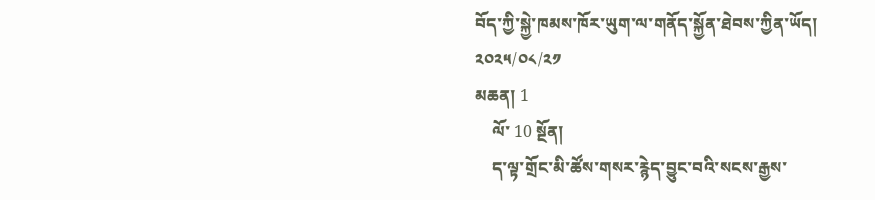བོད་ཀྱི་སྐྱེ་ཁམས་ཁོར་ཡུག་ལ་གནོད་སྐྱོན་ཐེབས་ཀྱིན་ཡོད།
༢༠༢༥/༠༨/༢༡
མཆན། 1
    ལོ་ 10 སྔོན།
    ད་ལྟ་གྲོང་མི་ཚོས་གསར་རྙེད་བྱུང་བའི་སངས་རྒྱས་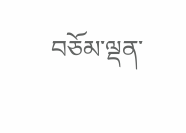བཅོམ་ལྡན་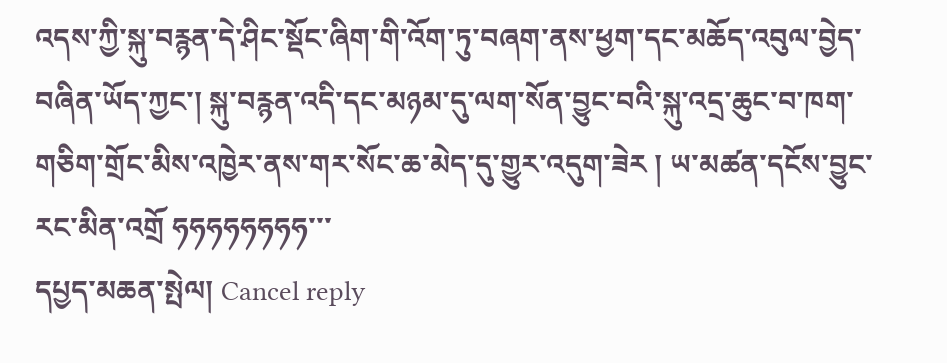འདས་ཀྱི་སྐུ་བརྙན་དེ་ཤིང་སྡོང་ཞིག་གི་འོག་ཏུ་བཞག་ནས་ཕྱག་དང་མཆོད་འབུལ་བྱེད་བཞིན་ཡོད་ཀྱང་། སྐུ་བརྙན་འདི་དང་མཉམ་དུ་ལག་སོན་བྱུང་བའི་སྐུ་འདྲ་ཆུང་བ་ཁག་གཅིག་གྲོང་མིས་འཁྱེར་ནས་གར་སོང་ཆ་མེད་དུ་གྱུར་འདུག་ཟེར ། ཡ་མཚན་དངོས་བྱུང་རང་མིན་འགྲོ ཧཧཧཧཧཧཧཧ་་་
དཔྱད་མཆན་སྤེལ། Cancel reply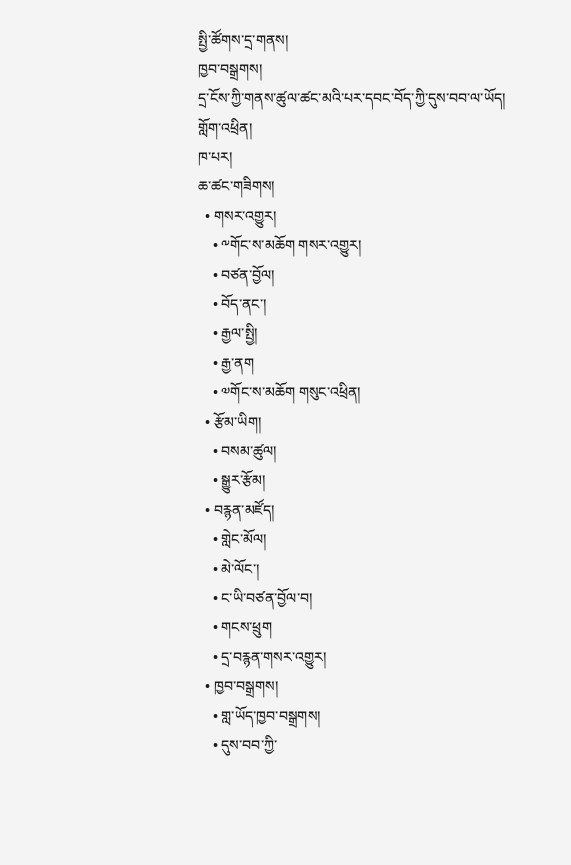སྤྱི་ཚོགས་དྲ་གནས།
ཁྱབ་བསྒྲགས།
དྲ་ངོས་ཀྱི་གནས་ཚུལ་ཚང་མའི་པར་དབང་བོད་ཀྱི་དུས་བབ་ལ་ཡོད།
གློག་འཕྲིན།
ཁ་པར།
ཆ་ཚང་གཟིགས།
  • གསར་འགྱུར།
    • ༸གོང་ས་མཆོག གསར་འགྱུར།
    • བཙན་བྱོལ།
    • བོད་ནང་།
    • རྒྱལ་སྤྱི།
    • རྒྱ་ནག
    • ༧གོང་ས་མཆོག གསུང་འཕྲིན།
  • རྩོམ་ཡིག།
    • བསམ་ཚུལ།
    • སྒྱུར་རྩོམ།
  • བརྙན་མཛོད།
    • གླེང་མོལ།
    • མེ་ལོང་།
    • ང་ཡི་བཙན་བྱོལ་བ།
    • གངས་ཕྲུག
    • དྲ་བརྙན་གསར་འགྱུར།
  • ཁྱབ་བསྒྲགས།
    • གླ་ཡོད་ཁྱབ་བསྒྲགས།
    • དུས་བབ་ཀྱི་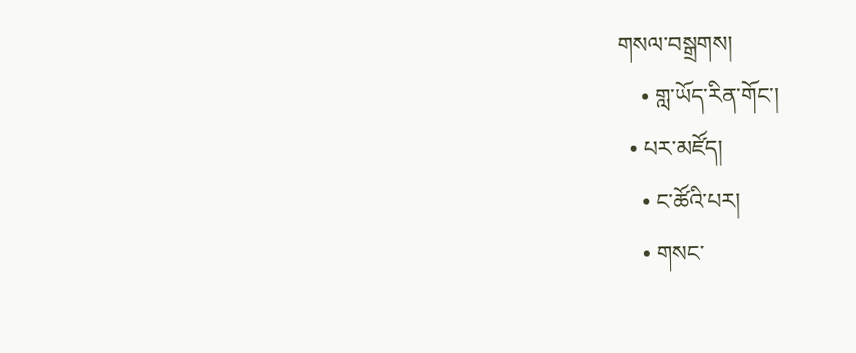གསལ་བསྒྲགས།
    • གླ་ཡོད་རིན་གོང་།
  • པར་མཛོད།
    • ང་ཚོའི་པར།
    • གསང་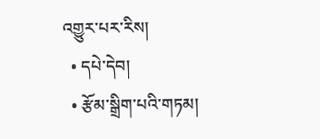འགྱུར་པར་རིས།
  • དཔེ་དེབ།
  • རྩོམ་སྒྲིག་པའི་གཏམ།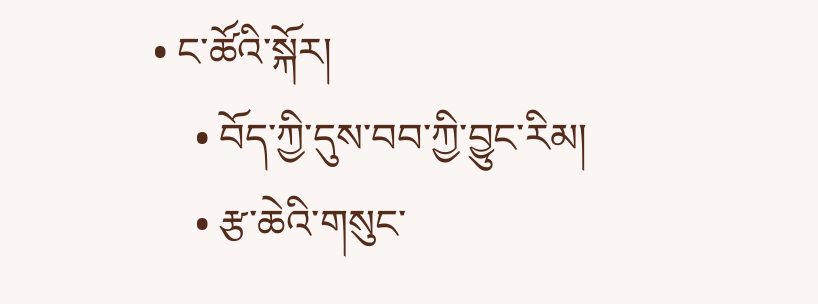• ང་ཚོའི་སྐོར།
    • བོད་ཀྱི་དུས་བབ་ཀྱི་བྱུང་རིམ།
    • རྩ་ཆེའི་གསུང་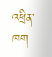འཕྲིན་ཁག